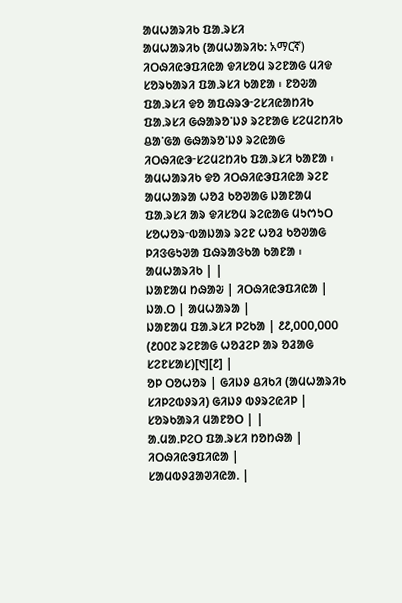ᱟᱢᱦᱟᱨᱤᱠ ᱯᱟᱹᱨᱥᱤ
ᱟᱢᱦᱟᱨᱤᱠ (ᱟᱢᱦᱟᱨᱤᱠ: አማርኛ) ᱤᱛᱷᱤᱭᱳᱯᱤᱭᱟ ᱫᱤᱥᱚᱢ ᱨᱮᱱᱟᱜ ᱢᱤᱫ ᱥᱚᱨᱠᱟᱨᱤ ᱯᱟᱹᱨᱥᱤ ᱠᱟᱱᱟ ᱾ ᱱᱚᱶᱟ ᱯᱟᱹᱨᱥᱤ ᱫᱚ ᱟᱯᱷᱨᱳᱼᱮᱥᱤᱭᱟᱴᱤᱠ ᱯᱟᱹᱨᱥᱤ ᱜᱷᱟᱨᱚᱸᱡᱽ ᱨᱮᱱᱟᱜ ᱥᱮᱢᱮᱴᱤᱠ ᱪᱟᱸᱜᱟ ᱜᱷᱟᱨᱚᱸᱡᱽ ᱨᱮᱭᱟᱜ ᱤᱛᱷᱤᱭᱳᱼᱥᱮᱢᱮᱴᱤᱠ ᱯᱟᱹᱨᱥᱤ ᱠᱟᱱᱟ ᱾ ᱟᱢᱦᱟᱨᱤᱠ ᱫᱚ ᱤᱛᱷᱤᱭᱳᱯᱤᱭᱟ ᱨᱮᱱ ᱟᱢᱦᱟᱨᱟ ᱦᱚᱲ ᱠᱚᱣᱟᱜ ᱡᱟᱱᱟᱢ ᱯᱟᱹᱨᱥᱤ ᱟᱨ ᱫᱤᱥᱚᱢ ᱨᱮᱭᱟᱜ ᱢᱩᱬᱩᱛ ᱥᱚᱦᱚᱨᱼᱵᱟᱡᱟᱨ ᱨᱮᱱ ᱦᱚᱲ ᱠᱚᱣᱟᱜ ᱞᱤᱝᱜᱩᱣᱟ ᱯᱷᱨᱟᱝᱠᱟ ᱠᱟᱱᱟ ᱾
ᱟᱢᱦᱟᱨᱤᱠ | |
ᱡᱟᱱᱟᱢ ᱴᱷᱟᱶ | ᱤᱛᱷᱤᱭᱳᱯᱤᱭᱟ |
ᱡᱟᱹᱛ | ᱟᱢᱦᱟᱨᱟ |
ᱡᱟᱱᱟᱢ ᱯᱟᱹᱨᱥᱤ ᱞᱮᱠᱟ | ᱒᱒,᱐᱐᱐,᱐᱐᱐ (᱒᱐᱐᱗ ᱨᱮᱱᱟᱜ ᱦᱚᱲᱮᱞ ᱟᱨ ᱚᱲᱟᱜ ᱥᱮᱱᱥᱟᱥ)[᱑][᱒] |
ᱚᱞ ᱛᱚᱦᱚᱨ | ᱜᱤᱡᱽ ᱪᱤᱠᱤ (ᱟᱢᱦᱟᱨᱤᱠ ᱥᱤᱞᱮᱵᱽᱨᱤ) ᱜᱤᱡᱽ ᱵᱽᱨᱮᱭᱤᱞ |
ᱥᱚᱨᱠᱟᱨᱤ ᱢᱟᱱᱚᱛ | |
ᱟᱹᱢᱟᱹᱞᱮᱛ ᱯᱟᱹᱨᱥᱤ ᱴᱚᱴᱷᱟ | ᱤᱛᱷᱤᱭᱳᱯᱤᱭᱟ |
ᱥᱟᱢᱵᱽᱲᱟᱣᱤᱭᱟᱹ |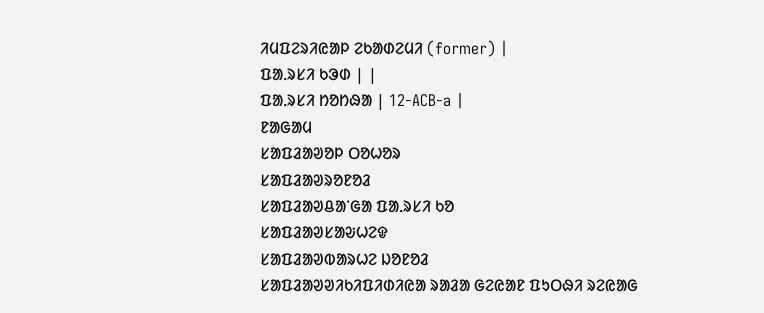ᱤᱢᱯᱮᱨᱤᱭᱟᱞ ᱮᱠᱟᱰᱮᱢᱤ (former) |
ᱯᱟᱹᱨᱥᱤ ᱠᱳᱰ | |
ᱯᱟᱹᱨᱥᱤ ᱴᱚᱴᱷᱟ | 12-ACB-a |
ᱱᱟᱜᱟᱢ
ᱥᱟᱯᱲᱟᱣᱚᱞ ᱛᱚᱦᱚᱨ
ᱥᱟᱯᱲᱟᱣᱨᱚᱱᱚᱲ
ᱥᱟᱯᱲᱟᱣᱪᱟᱸᱜᱟ ᱯᱟᱹᱨᱥᱤ ᱠᱚ
ᱥᱟᱯᱲᱟᱣᱥᱟᱶᱦᱮᱫ
ᱥᱟᱯᱲᱟᱣᱵᱟᱨᱦᱮ ᱡᱚᱱᱚᱲ
ᱥᱟᱯᱲᱟᱣᱣᱤᱠᱤᱯᱤᱰᱤᱭᱟ ᱨᱟᱲᱟ ᱜᱮᱭᱟᱱ ᱯᱩᱛᱷᱤ ᱨᱮᱭᱟᱜ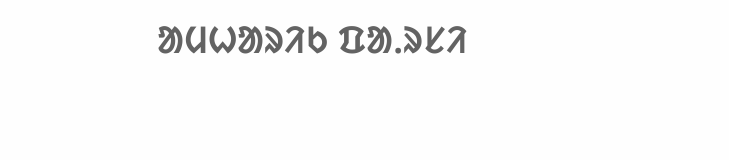ᱟᱢᱦᱟᱨᱤᱠ ᱯᱟᱹᱨᱥᱤ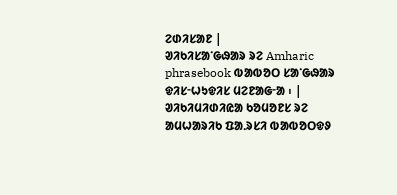ᱮᱰᱤᱥᱟᱱ |
ᱣᱤᱠᱤᱥᱟᱸᱜᱷᱟᱨ ᱨᱮ Amharic phrasebook ᱵᱟᱵᱚᱛ ᱥᱟᱸᱜᱷᱟᱨ ᱫᱤᱥᱼᱦᱩᱫᱤᱥ ᱢᱮᱱᱟᱜᱼᱟ ᱾ |
ᱣᱤᱠᱤᱢᱤᱰᱤᱭᱟ ᱠᱚᱢᱚᱱᱥ ᱨᱮ ᱟᱢᱦᱟᱨᱤᱠ ᱯᱟᱹᱨᱥᱤ ᱵᱟᱵᱚᱛᱫᱽ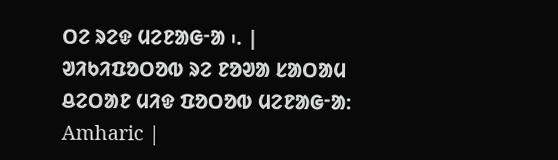ᱛᱮ ᱨᱮᱫ ᱢᱮᱱᱟᱜᱼᱟ ᱾. |
ᱣᱤᱠᱤᱯᱚᱛᱚᱵ ᱨᱮ ᱱᱚᱣᱟ ᱥᱟᱛᱟᱢ ᱪᱮᱛᱟᱱ ᱢᱤᱫ ᱯᱚᱛᱚᱵ ᱢᱮᱱᱟᱜᱼᱟ: Amharic |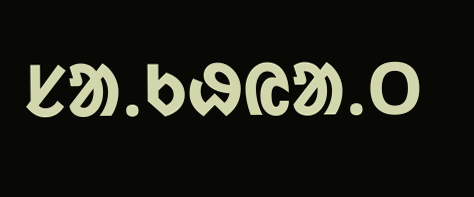ᱥᱟᱹᱠᱷᱭᱟᱹᱛ